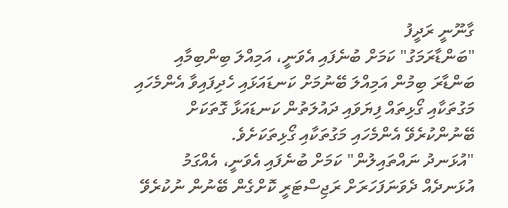ގާނޫނީ ރަދީފު
"ބަންޑާރަމަގު" ކަމަށް ބުނެފައި އެވަނީ، އަމިއްލަ ބިންބިމާއި ބަންޑާރަ ބިމުން އަމިއްލަ ބޭނުމަށް ކަނޑައަޅައި ހެދިފައިވާ އެންމެހައި މަގުތަކާއި ގޯޅިތައް ފިޔަވައި ދައުލަތުން ކަނޑައަޅާ ގޮތަކަށް ބޭނުންކުރެވޭ އެންމެހައި މަގުތަކާއި ގޯޅިތަކަށެވެ.
"އުޅަނދު ނައްތައިލުން" ކަމަށް ބުނެފައި އެވަނީ، އެއްގަމު އުޅަނދެއް ދެވަނަފަހަރަށް ރަޖިސްޓަރީ ކޮށްގެން ބޭނުން ނުކުރެވޭ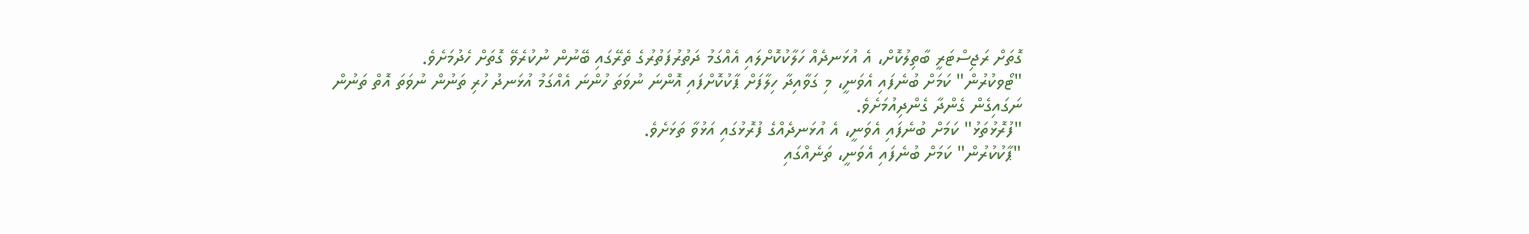ގޮތަށް ރަޖިސްޓަރީ ބާތިލުކޮށް، އެ އުޅަނދެއް ހަލާކުކޮށްލައި އެއްގަމު ދަތުރުފަތުރުގެ ތެރޭގައި ބޭނުން ނުކުރެވޭ ގޮތަށް ހެދުމަށެވެ.
"ޓޯވކުރުން" ކަމަށް ބުނެފައި އެވަނީ، މި ގަވާއިދާ ހިލާފަށް ޕާކުކޮށްފައި އޮންނަ ނުވަތަ ހުންނަ އެއްގަމު އުޅަނދު ހުރި ތަނުން ނުވަތަ އޮތް ތަނުން ނަގައިގެން ގެންދާ ގެންދިއުމަށެވެ.
"ފުރޮޅުތަޅު" ކަމަށް ބުނެފައި އެވަނީ، އެ އުޅަނދެއްގެ ފުރޮޅުގައި އަޅުވާ ތަޅަށެވެ.
"ޕާކުކުރުން" ކަމަށް ބުނެފައި އެވަނީ، ތަނެއްގައި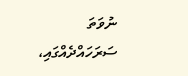ނުވަތަ ސަރަހައްދެއްގައި،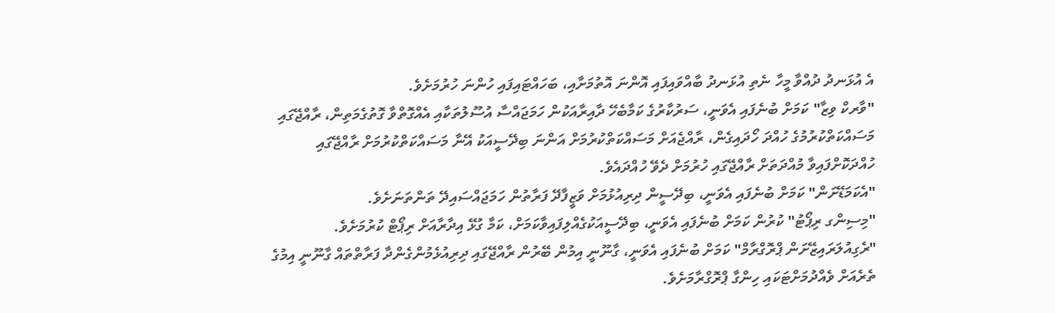އެ އުޅަނދު ދުއްވާ މީހާ ނެތި އުޅަނދު ބާއްވައިފައި އޮންނަ އޮތުމަށާއި، ބަހައްޓައިފައި ހުންނަ ހުރުމަށެވެ.
"ވާރކް ވިޒާ" ކަމަށް ބުނެފައި އެވަނީ، ސަރުކާރުގެ ކަމާބެހޭ ދާއިރާއަކުން ހަމަޖައްސާ އުސޫލުތަކާއި އެއްގޮތްވާ ގޮތުގެމަތިން، ރާއްޖޭގައި މަސައްކަތްކުރުމުގެ ހުއްދަ ހޯދައިގެން، ރާއްޖެއަށް މަސައްކަތްކުރުމަށް އަންނަ ބިދޭސީއަކު އޭނާ މަސައްކަތްކުރުމަށް ރާއްޖޭގައި ހުއްދަކޮށްފައިވާ މުއްދަތަށް ރާއްޖޭގައި ހުރުމަށް ދެވޭ ހުއްދައެވެ.
"އެކަމަޑޭށަން" ކަމަށް ބުނެފައި އެވަނީ، ބިދޭސީން ދިރިއުޅުމަށް ވަޒީފާދޭ ފަރާތުން ހަމަޖައްސައިދޭ ތަންތަނަށެވެ.
"މިސިންގ ރިޕޯޓު" ކުރުން ކަމަށް ބުނެފައި އެވަނީ، ބިދޭސީއަކުގެއްލިފައިވާކަމަށް، ކަމާ ގުޅޭ އިދާރާއަށް ރިޕޯޓް ކުރުމަށެވެ.
"ރެގިއުލަރައިޒޭށަން ޕްރޮގްރާމް" ކަމަށް ބުނެފައި އެވަނީ، ގާނޫނީ އިމުން ބޭރުން ރާއްޖޭގައި ދިރިއުޅެމުންގެންދާ ފަރާތްތައް ގާނޫނީ އިމުގެ ތެރެއަށް ވެއްދުމަށްޓަކައި ހިންގާ ޕްރޮގްރާމަށެވެ.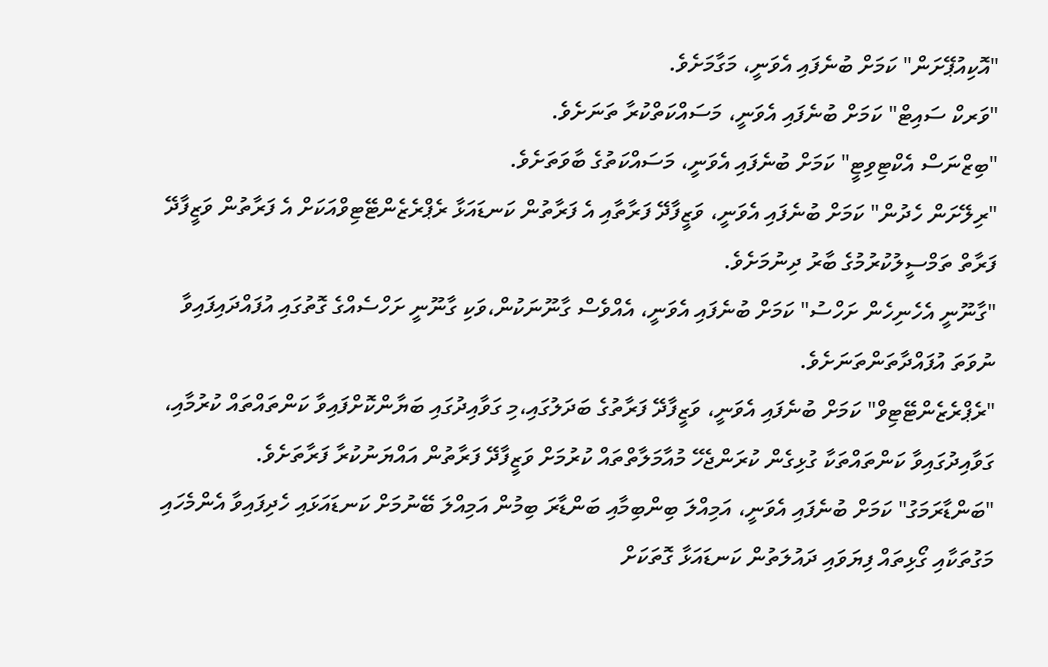"އޮކިއުޕޭށަން" ކަމަށް ބުނެފައި އެވަނީ، މަގާމަށެވެ.
"ވަރކް ސައިޓް" ކަމަށް ބުނެފައި އެވަނީ، މަސައްކަތްކުރާ ތަނަށެވެ.
"ބިޒްނަސް އެކްޓިވިޓީ" ކަމަށް ބުނެފައި އެވަނީ، މަސައްކަތުގެ ބާވަތަށެވެ.
"ރިލޭށަން ހެދުން" ކަމަށް ބުނެފައި އެވަނީ، ވަޒީފާދޭ ފަރާތާއި އެ ފަރާތުން ކަނޑައަޅާ ރެޕްރެޒެންޓޭޓިވްއަކަށް އެ ފަރާތުން ވަޒީފާދޭ ފަރާތް ތަމްސީލުކުރުމުގެ ބާރު ދިނުމަށެވެ.
"ގާނޫނީ އެހެނިހެން ށަހްސު" ކަމަށް ބުނެފައި އެވަނީ، އެއްވެސް ގާނޫނަކުން،ވަކި ގާނޫނީ ށަހްސެއްގެ ގޮތުގައި އުފައްދައިފައިވާ ނުވަތަ އުފައްދާތަންތަނަށެވެ.
"ރެޕްރެޒެންޓޭޓިވް" ކަމަށް ބުނެފައި އެވަނީ، ވަޒީފާދޭ ފަރާތުގެ ބަދަލުގައި،މި ގަވާއިދުގައި ބަޔާންކޮށްފައިވާ ކަންތައްތައް ކުރުމާއި، ގަވާއިދުގައިވާ ކަންތައްތަކާ ގުޅިގެން ކުރަންޖެހޭ މުއާމަލާތްތައް ކުރުމަށް ވަޒީފާދޭ ފަރާތުން އައްޔަނުކުރާ ފަރާތަށެވެ.
"ބަންޑާރަމަގު" ކަމަށް ބުނެފައި އެވަނީ، އަމިއްލަ ބިންބިމާއި ބަންޑާރަ ބިމުން އަމިއްލަ ބޭނުމަށް ކަނޑައަޅައި ހެދިފައިވާ އެންމެހައި މަގުތަކާއި ގޯޅިތައް ފިޔަވައި ދައުލަތުން ކަނޑައަޅާ ގޮތަކަށް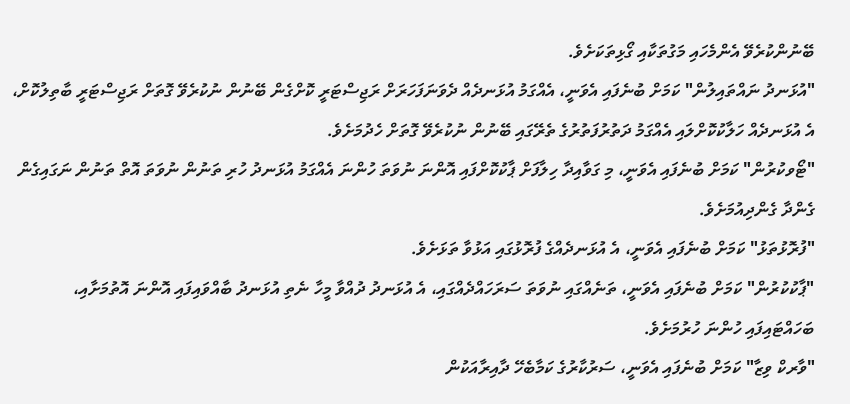ބޭނުންކުރެވޭ އެންމެހައި މަގުތަކާއި ގޯޅިތަކަށެވެ.
"އުޅަނދު ނައްތައިލުން" ކަމަށް ބުނެފައި އެވަނީ، އެއްގަމު އުޅަނދެއް ދެވަނަފަހަރަށް ރަޖިސްޓަރީ ކޮށްގެން ބޭނުން ނުކުރެވޭ ގޮތަށް ރަޖިސްޓަރީ ބާތިލުކޮށް، އެ އުޅަނދެއް ހަލާކުކޮށްލައި އެއްގަމު ދަތުރުފަތުރުގެ ތެރޭގައި ބޭނުން ނުކުރެވޭ ގޮތަށް ހެދުމަށެވެ.
"ޓޯވކުރުން" ކަމަށް ބުނެފައި އެވަނީ، މި ގަވާއިދާ ހިލާފަށް ޕާކުކޮށްފައި އޮންނަ ނުވަތަ ހުންނަ އެއްގަމު އުޅަނދު ހުރި ތަނުން ނުވަތަ އޮތް ތަނުން ނަގައިގެން ގެންދާ ގެންދިއުމަށެވެ.
"ފުރޮޅުތަޅު" ކަމަށް ބުނެފައި އެވަނީ، އެ އުޅަނދެއްގެ ފުރޮޅުގައި އަޅުވާ ތަޅަށެވެ.
"ޕާކުކުރުން" ކަމަށް ބުނެފައި އެވަނީ، ތަނެއްގައި ނުވަތަ ސަރަހައްދެއްގައި، އެ އުޅަނދު ދުއްވާ މީހާ ނެތި އުޅަނދު ބާއްވައިފައި އޮންނަ އޮތުމަށާއި، ބަހައްޓައިފައި ހުންނަ ހުރުމަށެވެ.
"ވާރކް ވިޒާ" ކަމަށް ބުނެފައި އެވަނީ، ސަރުކާރުގެ ކަމާބެހޭ ދާއިރާއަކުން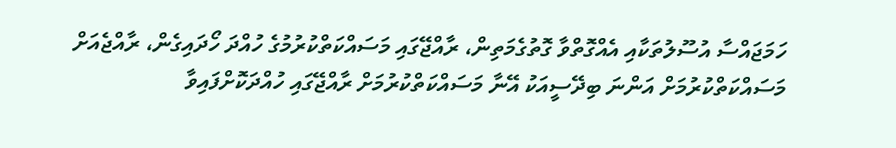ހަމަޖައްސާ އުސޫލުތަކާއި އެއްގޮތްވާ ގޮތުގެމަތިން، ރާއްޖޭގައި މަސައްކަތްކުރުމުގެ ހުއްދަ ހޯދައިގެން، ރާއްޖެއަށް މަސައްކަތްކުރުމަށް އަންނަ ބިދޭސީއަކު އޭނާ މަސައްކަތްކުރުމަށް ރާއްޖޭގައި ހުއްދަކޮށްފައިވާ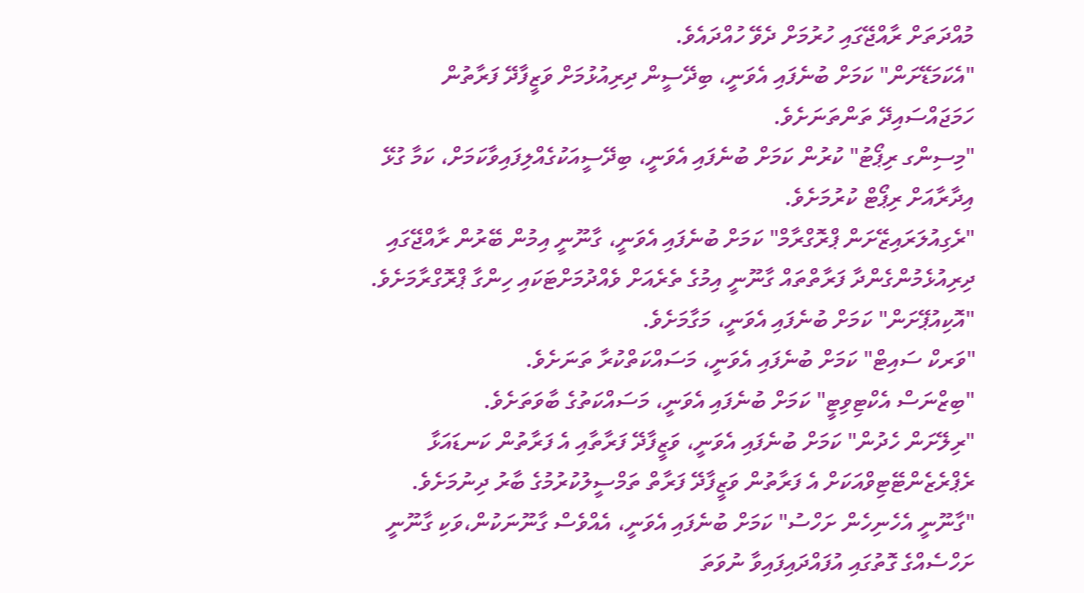މުއްދަތަށް ރާއްޖޭގައި ހުރުމަށް ދެވޭ ހުއްދައެވެ.
"އެކަމަޑޭށަން" ކަމަށް ބުނެފައި އެވަނީ، ބިދޭސީން ދިރިއުޅުމަށް ވަޒީފާދޭ ފަރާތުން ހަމަޖައްސައިދޭ ތަންތަނަށެވެ.
"މިސިންގ ރިޕޯޓު" ކުރުން ކަމަށް ބުނެފައި އެވަނީ، ބިދޭސީއަކުގެއްލިފައިވާކަމަށް، ކަމާ ގުޅޭ އިދާރާއަށް ރިޕޯޓް ކުރުމަށެވެ.
"ރެގިއުލަރައިޒޭށަން ޕްރޮގްރާމް" ކަމަށް ބުނެފައި އެވަނީ، ގާނޫނީ އިމުން ބޭރުން ރާއްޖޭގައި ދިރިއުޅެމުންގެންދާ ފަރާތްތައް ގާނޫނީ އިމުގެ ތެރެއަށް ވެއްދުމަށްޓަކައި ހިންގާ ޕްރޮގްރާމަށެވެ.
"އޮކިއުޕޭށަން" ކަމަށް ބުނެފައި އެވަނީ، މަގާމަށެވެ.
"ވަރކް ސައިޓް" ކަމަށް ބުނެފައި އެވަނީ، މަސައްކަތްކުރާ ތަނަށެވެ.
"ބިޒްނަސް އެކްޓިވިޓީ" ކަމަށް ބުނެފައި އެވަނީ، މަސައްކަތުގެ ބާވަތަށެވެ.
"ރިލޭށަން ހެދުން" ކަމަށް ބުނެފައި އެވަނީ، ވަޒީފާދޭ ފަރާތާއި އެ ފަރާތުން ކަނޑައަޅާ ރެޕްރެޒެންޓޭޓިވްއަކަށް އެ ފަރާތުން ވަޒީފާދޭ ފަރާތް ތަމްސީލުކުރުމުގެ ބާރު ދިނުމަށެވެ.
"ގާނޫނީ އެހެނިހެން ށަހްސު" ކަމަށް ބުނެފައި އެވަނީ، އެއްވެސް ގާނޫނަކުން،ވަކި ގާނޫނީ ށަހްސެއްގެ ގޮތުގައި އުފައްދައިފައިވާ ނުވަތަ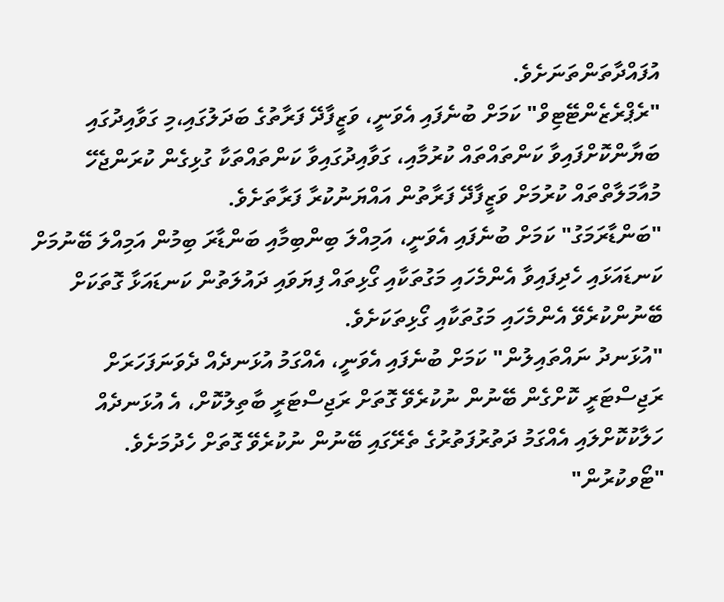އުފައްދާތަންތަނަށެވެ.
"ރެޕްރެޒެންޓޭޓިވް" ކަމަށް ބުނެފައި އެވަނީ، ވަޒީފާދޭ ފަރާތުގެ ބަދަލުގައި،މި ގަވާއިދުގައި ބަޔާންކޮށްފައިވާ ކަންތައްތައް ކުރުމާއި، ގަވާއިދުގައިވާ ކަންތައްތަކާ ގުޅިގެން ކުރަންޖެހޭ މުއާމަލާތްތައް ކުރުމަށް ވަޒީފާދޭ ފަރާތުން އައްޔަނުކުރާ ފަރާތަށެވެ.
"ބަންޑާރަމަގު" ކަމަށް ބުނެފައި އެވަނީ، އަމިއްލަ ބިންބިމާއި ބަންޑާރަ ބިމުން އަމިއްލަ ބޭނުމަށް ކަނޑައަޅައި ހެދިފައިވާ އެންމެހައި މަގުތަކާއި ގޯޅިތައް ފިޔަވައި ދައުލަތުން ކަނޑައަޅާ ގޮތަކަށް ބޭނުންކުރެވޭ އެންމެހައި މަގުތަކާއި ގޯޅިތަކަށެވެ.
"އުޅަނދު ނައްތައިލުން" ކަމަށް ބުނެފައި އެވަނީ، އެއްގަމު އުޅަނދެއް ދެވަނަފަހަރަށް ރަޖިސްޓަރީ ކޮށްގެން ބޭނުން ނުކުރެވޭ ގޮތަށް ރަޖިސްޓަރީ ބާތިލުކޮށް، އެ އުޅަނދެއް ހަލާކުކޮށްލައި އެއްގަމު ދަތުރުފަތުރުގެ ތެރޭގައި ބޭނުން ނުކުރެވޭ ގޮތަށް ހެދުމަށެވެ.
"ޓޯވކުރުން"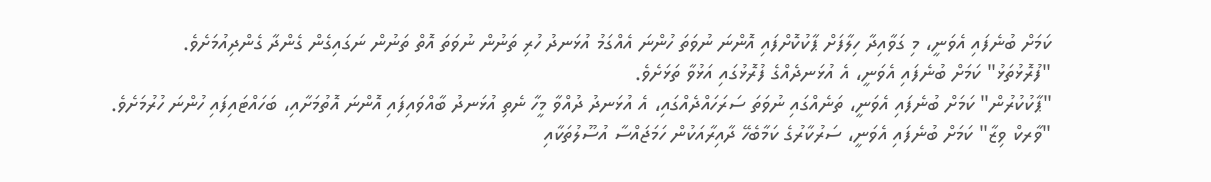ކަމަށް ބުނެފައި އެވަނީ، މި ގަވާއިދާ ހިލާފަށް ޕާކުކޮށްފައި އޮންނަ ނުވަތަ ހުންނަ އެއްގަމު އުޅަނދު ހުރި ތަނުން ނުވަތަ އޮތް ތަނުން ނަގައިގެން ގެންދާ ގެންދިއުމަށެވެ.
"ފުރޮޅުތަޅު" ކަމަށް ބުނެފައި އެވަނީ، އެ އުޅަނދެއްގެ ފުރޮޅުގައި އަޅުވާ ތަޅަށެވެ.
"ޕާކުކުރުން" ކަމަށް ބުނެފައި އެވަނީ، ތަނެއްގައި ނުވަތަ ސަރަހައްދެއްގައި، އެ އުޅަނދު ދުއްވާ މީހާ ނެތި އުޅަނދު ބާއްވައިފައި އޮންނަ އޮތުމަށާއި، ބަހައްޓައިފައި ހުންނަ ހުރުމަށެވެ.
"ވާރކް ވިޒާ" ކަމަށް ބުނެފައި އެވަނީ، ސަރުކާރުގެ ކަމާބެހޭ ދާއިރާއަކުން ހަމަޖައްސާ އުސޫލުތަކާއި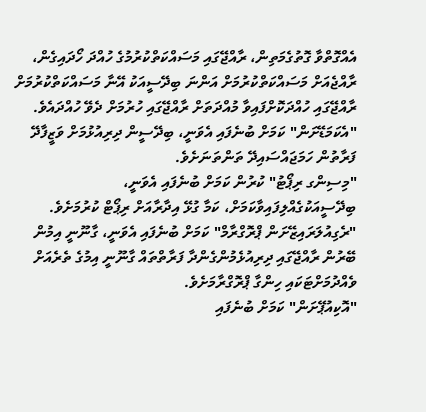އެއްގޮތްވާ ގޮތުގެމަތިން، ރާއްޖޭގައި މަސައްކަތްކުރުމުގެ ހުއްދަ ހޯދައިގެން، ރާއްޖެއަށް މަސައްކަތްކުރުމަށް އަންނަ ބިދޭސީއަކު އޭނާ މަސައްކަތްކުރުމަށް ރާއްޖޭގައި ހުއްދަކޮށްފައިވާ މުއްދަތަށް ރާއްޖޭގައި ހުރުމަށް ދެވޭ ހުއްދައެވެ.
"އެކަމަޑޭށަން" ކަމަށް ބުނެފައި އެވަނީ، ބިދޭސީން ދިރިއުޅުމަށް ވަޒީފާދޭ ފަރާތުން ހަމަޖައްސައިދޭ ތަންތަނަށެވެ.
"މިސިންގ ރިޕޯޓު" ކުރުން ކަމަށް ބުނެފައި އެވަނީ، ބިދޭސީއަކުގެއްލިފައިވާކަމަށް، ކަމާ ގުޅޭ އިދާރާއަށް ރިޕޯޓް ކުރުމަށެވެ.
"ރެގިއުލަރައިޒޭށަން ޕްރޮގްރާމް" ކަމަށް ބުނެފައި އެވަނީ، ގާނޫނީ އިމުން ބޭރުން ރާއްޖޭގައި ދިރިއުޅެމުންގެންދާ ފަރާތްތައް ގާނޫނީ އިމުގެ ތެރެއަށް ވެއްދުމަށްޓަކައި ހިންގާ ޕްރޮގްރާމަށެވެ.
"އޮކިއުޕޭށަން" ކަމަށް ބުނެފައި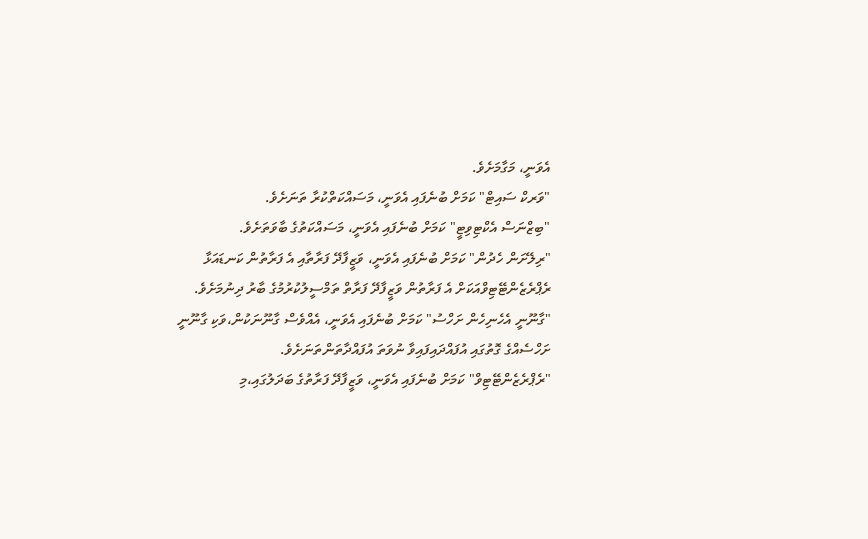އެވަނީ، މަގާމަށެވެ.
"ވަރކް ސައިޓް" ކަމަށް ބުނެފައި އެވަނީ، މަސައްކަތްކުރާ ތަނަށެވެ.
"ބިޒްނަސް އެކްޓިވިޓީ" ކަމަށް ބުނެފައި އެވަނީ، މަސައްކަތުގެ ބާވަތަށެވެ.
"ރިލޭށަން ހެދުން" ކަމަށް ބުނެފައި އެވަނީ، ވަޒީފާދޭ ފަރާތާއި އެ ފަރާތުން ކަނޑައަޅާ ރެޕްރެޒެންޓޭޓިވްއަކަށް އެ ފަރާތުން ވަޒީފާދޭ ފަރާތް ތަމްސީލުކުރުމުގެ ބާރު ދިނުމަށެވެ.
"ގާނޫނީ އެހެނިހެން ށަހްސު" ކަމަށް ބުނެފައި އެވަނީ، އެއްވެސް ގާނޫނަކުން،ވަކި ގާނޫނީ ށަހްސެއްގެ ގޮތުގައި އުފައްދައިފައިވާ ނުވަތަ އުފައްދާތަންތަނަށެވެ.
"ރެޕްރެޒެންޓޭޓިވް" ކަމަށް ބުނެފައި އެވަނީ، ވަޒީފާދޭ ފަރާތުގެ ބަދަލުގައި،މި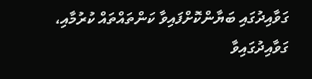ގަވާއިދުގައި ބަޔާންކޮށްފައިވާ ކަންތައްތައް ކުރުމާއި، ގަވާއިދުގައިވާ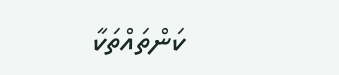ކަންތައްތަކާ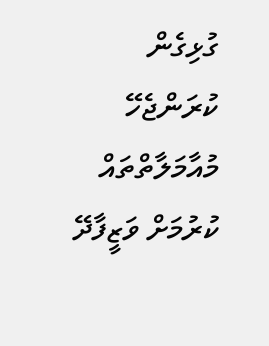ގުޅިގެން ކުރަންޖެހޭ މުއާމަލާތްތައް ކުރުމަށް ވަޒީފާދޭ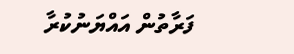ފަރާތުން އައްޔަނުކުރާ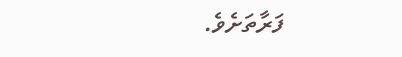ފަރާތަށެވެ.